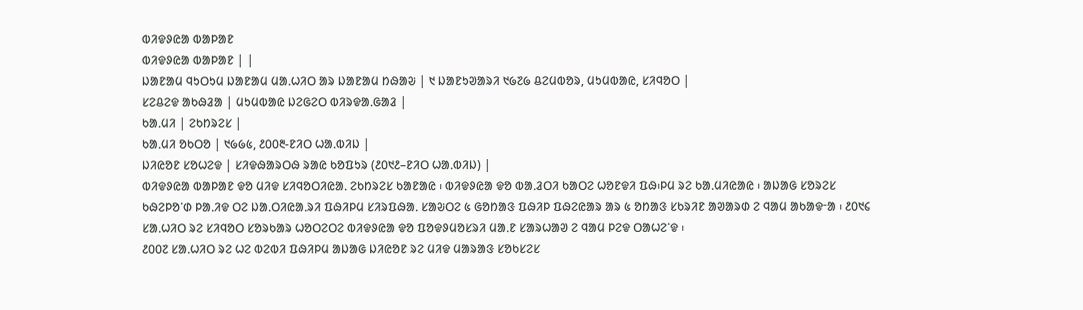ᱵᱤᱫᱽᱭᱟ ᱵᱟᱞᱟᱱ
ᱵᱤᱫᱽᱭᱟ ᱵᱟᱞᱟᱱ | |
ᱡᱟᱱᱟᱢ ᱧᱩᱛᱩᱢ ᱡᱟᱱᱟᱢ ᱢᱟᱹᱦᱤᱛ ᱟᱨ ᱡᱟᱱᱟᱢ ᱴᱷᱟᱶ | ᱑ ᱡᱟᱱᱩᱣᱟᱨᱤ ᱑᱙᱗᱙ ᱪᱮᱢᱵᱚᱨ, ᱢᱩᱢᱵᱟᱭ, ᱥᱤᱧᱚᱛ |
ᱥᱮᱪᱮᱫ ᱟᱠᱷᱲᱟ | ᱢᱩᱢᱵᱟᱭ ᱡᱮᱜᱮᱛ ᱵᱤᱨᱫᱟᱹᱜᱟᱲ |
ᱠᱟᱹᱢᱤ | ᱮᱠᱴᱨᱮᱥ |
ᱠᱟᱹᱢᱤ ᱚᱠᱛᱚ | ᱑᱙᱙᱕, ᱒᱐᱐᱓-ᱱᱤᱛ ᱦᱟᱹᱵᱤᱡ |
ᱡᱤᱭᱚᱱ ᱥᱚᱦᱮᱫ | ᱥᱤᱫᱷᱟᱨᱛᱷ ᱨᱟᱭ ᱠᱚᱯᱩᱨ (᱒᱐᱑᱒–ᱱᱤᱛ ᱦᱟᱹᱵᱤᱡ) |
ᱵᱤᱫᱽᱭᱟ ᱵᱟᱞᱟᱱ ᱫᱚ ᱢᱤᱫ ᱥᱤᱧᱚᱛᱤᱭᱟᱹ ᱮᱠᱴᱨᱮᱥ ᱠᱟᱱᱟᱭ ᱾ ᱵᱤᱫᱽᱭᱟ ᱫᱚ ᱵᱟᱹᱲᱛᱤ ᱠᱟᱛᱮ ᱦᱚᱱᱫᱤ ᱯᱷ᱾ᱞᱢ ᱨᱮ ᱠᱟᱹᱢᱤᱭᱟᱭ ᱾ ᱟᱡᱟᱜ ᱥᱚᱨᱮᱥ ᱠᱷᱮᱞᱚᱸᱰ ᱞᱟᱹᱤᱫ ᱛᱮ ᱡᱟᱹᱛᱤᱭᱟᱹᱨᱤ ᱯᱷᱤᱞᱢ ᱥᱤᱨᱯᱷᱟᱹ ᱥᱟᱶᱛᱮ ᱕ ᱜᱚᱴᱟᱝ ᱯᱷᱤᱞ ᱯᱷᱮᱭᱟᱨ ᱟᱨ ᱕ ᱚᱴᱟᱝ ᱥᱠᱨᱤᱱ ᱟᱣᱟᱨᱰ ᱮ ᱧᱟᱢ ᱟᱠᱟᱫᱼᱟ ᱾ ᱒᱐᱑᱔ ᱥᱟᱹᱦᱤᱛ ᱨᱮ ᱥᱤᱧᱚᱛ ᱥᱚᱨᱠᱟᱨ ᱦᱚᱛᱮᱛᱮ ᱵᱤᱫᱽᱭᱟ ᱫᱚ ᱯᱚᱫᱽᱢᱚᱥᱨᱤ ᱢᱟᱹᱱ ᱥᱟᱨᱦᱟᱣ ᱮ ᱧᱟᱢ ᱞᱮᱫ ᱛᱟᱦᱮᱸᱫ ᱾
᱒᱐᱐᱗ ᱥᱟᱹᱦᱤᱛ ᱨᱮ ᱦᱮ ᱵᱮᱵᱤ ᱯᱷᱤᱞᱢ ᱟᱡᱟᱜ ᱡᱤᱭᱚᱱ ᱨᱮ ᱢᱤᱫ ᱢᱟᱨᱟᱝ ᱥᱚᱠᱥᱮᱥ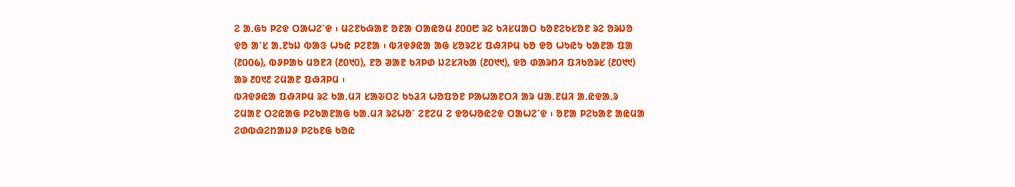ᱮ ᱟᱹᱜᱩ ᱞᱮᱫ ᱛᱟᱦᱮᱸᱫ ᱾ ᱢᱮᱱᱠᱷᱟᱱ ᱚᱱᱟ ᱛᱟᱭᱚᱢ ᱒᱐᱐᱘ ᱨᱮ ᱠᱤᱥᱢᱟᱛ ᱠᱚᱱᱮᱠᱥᱚᱱ ᱨᱮ ᱚᱨᱡᱚ ᱫᱚ ᱟᱸᱥ ᱟᱹᱱᱩᱡ ᱵᱟᱝ ᱦᱩᱭ ᱞᱮᱱᱟ ᱾ ᱵᱤᱫᱽᱭᱟ ᱟᱜ ᱥᱚᱨᱮᱥ ᱯᱷᱤᱞᱢ ᱠᱚ ᱫᱚ ᱦᱩᱭᱩ ᱠᱟᱱᱟ ᱯᱟ (᱒᱐᱐᱙), ᱵᱽᱞᱟᱠ ᱢᱚᱱᱤ (᱒᱐᱑᱐), ᱱᱚ ᱣᱟᱱ ᱠᱤᱞᱰ ᱡᱮᱥᱤᱠᱟ (᱒᱐᱑᱑), ᱫᱚ ᱰᱟᱨᱴᱤ ᱯᱤᱠᱚᱨᱥ (᱒᱐᱑᱑) ᱟᱨ ᱒᱐᱑᱒ ᱮᱢᱟᱱ ᱯᱷᱤᱞᱢ ᱾
ᱵᱤᱫᱽᱭᱟ ᱯᱷᱤᱞᱢ ᱨᱮ ᱠᱟᱹᱢᱤ ᱥᱟᱶᱛᱮ ᱠᱩᱲᱤ ᱦᱚᱯᱚᱱ ᱞᱟᱦᱟᱱᱛᱤ ᱟᱨ ᱢᱟᱹᱱᱢᱤ ᱟᱹᱭᱫᱟᱹᱨ ᱮᱢᱟᱱ ᱛᱮᱭᱟᱜ ᱞᱮᱠᱟᱱᱟᱜ ᱠᱟᱹᱢᱤ ᱨᱮᱦᱚᱸ ᱮᱱᱮᱢ ᱮ ᱫᱚᱦᱚᱭᱮᱫ ᱛᱟᱦᱮᱸᱫ ᱾ ᱚᱱᱟ ᱞᱮᱠᱟᱱ ᱟᱭᱢᱟ ᱮᱰᱵᱷᱮᱴᱟᱡᱽ ᱞᱮᱠᱱᱜ ᱠᱚᱭ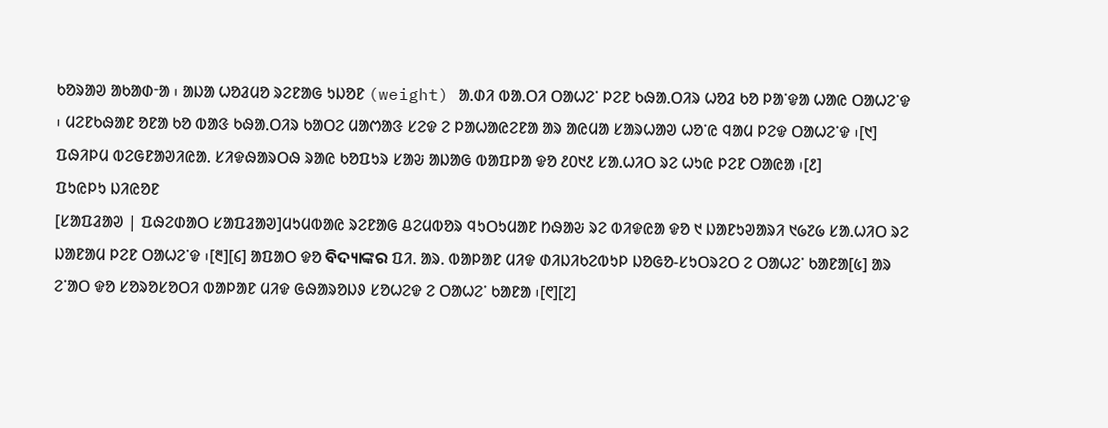ᱠᱚᱨᱟᱣ ᱟᱠᱟᱰᱼᱟ ᱾ ᱟᱡᱟ ᱦᱚᱲᱢᱚ ᱨᱮᱱᱟᱜ ᱩᱡᱚᱱ (weight) ᱟᱹᱰᱤ ᱵᱟᱹᱛᱤ ᱛᱟᱦᱮᱸ ᱞᱮᱱ ᱠᱷᱟᱹᱛᱤᱨ ᱦᱚᱲ ᱠᱚ ᱞᱟᱸᱫᱟ ᱦᱟᱭ ᱛᱟᱦᱮᱸᱫ ᱾ ᱢᱮᱱᱠᱷᱟᱱ ᱚᱱᱟ ᱠᱚ ᱵᱟᱝ ᱠᱷᱟᱹᱛᱤᱨ ᱠᱟᱛᱮ ᱢᱟᱬᱟᱝ ᱥᱮᱫ ᱮ ᱞᱟᱦᱟᱭᱮᱱᱟ ᱟᱨ ᱟᱭᱢᱟ ᱥᱟᱨᱦᱟᱣ ᱦᱚᱸᱭ ᱧᱟᱢ ᱞᱮᱫ ᱛᱟᱦᱮᱸᱫ ᱾[᱑] ᱯᱷᱤᱞᱢ ᱵᱮᱜᱱᱟᱣᱤᱭᱟᱹ ᱥᱤᱫᱷᱟᱨᱛᱷ ᱨᱟᱭ ᱠᱚᱯᱩᱨ ᱥᱟᱶ ᱟᱡᱟᱜ ᱵᱟᱯᱞᱟ ᱫᱚ ᱒᱐᱑᱒ ᱥᱟᱹᱦᱤᱛ ᱨᱮ ᱦᱩᱭ ᱞᱮᱱ ᱛᱟᱭᱟ ᱾[᱒]
ᱯᱩᱭᱞᱩ ᱡᱤᱭᱚᱱ
[ᱥᱟᱯᱲᱟᱣ | ᱯᱷᱮᱰᱟᱛ ᱥᱟᱯᱲᱟᱣ]ᱢᱩᱢᱵᱟᱭ ᱨᱮᱱᱟᱜ ᱪᱮᱢᱵᱚᱨ ᱧᱩᱛᱩᱢᱟᱱ ᱴᱷᱟᱶ ᱨᱮ ᱵᱤᱫᱭᱟ ᱫᱚ ᱑ ᱡᱟᱱᱩᱣᱟᱨᱤ ᱑᱙᱗᱙ ᱥᱟᱹᱦᱤᱛ ᱨᱮ ᱡᱟᱱᱟᱢ ᱞᱮᱱ ᱛᱟᱦᱮᱸᱫ ᱾[᱓][᱔] ᱟᱯᱟᱛ ᱫᱚ ବିଦ୍ୟାଙ୍କର ᱯᱤᱹ ᱟᱨᱹ ᱵᱟᱞᱟᱱ ᱢᱤᱫ ᱰᱤᱡᱤᱠᱮᱵᱩᱞ ᱡᱚᱜᱚ-ᱥᱩᱛᱨᱮᱛ ᱮ ᱛᱟᱦᱮᱸ ᱠᱟᱱᱟ[᱕] ᱟᱨ ᱮᱸᱟᱛ ᱫᱚ ᱥᱚᱨᱚᱥᱚᱛᱤ ᱵᱟᱞᱟᱱ ᱢᱤᱫ ᱜᱷᱟᱨᱚᱡᱽ ᱥᱚᱦᱮᱫ ᱮ ᱛᱟᱦᱮᱸ ᱠᱟᱱᱟ ᱾[᱖][᱗]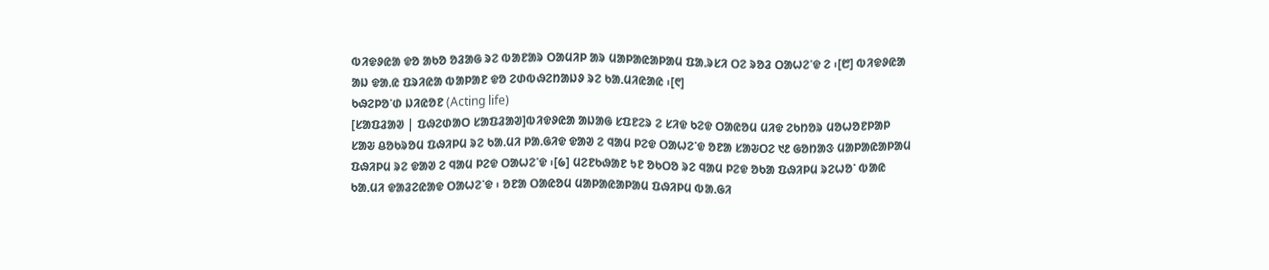ᱵᱤᱫᱽᱭᱟ ᱫᱚ ᱟᱠᱚ ᱚᱲᱟᱜ ᱨᱮ ᱵᱟᱱᱟᱨ ᱛᱟᱢᱤᱞ ᱟᱨ ᱢᱟᱞᱟᱭᱟᱞᱟᱢ ᱯᱟᱹᱨᱥᱤ ᱛᱮ ᱨᱚᱲ ᱛᱟᱦᱮᱸᱫ ᱮ ᱾[᱘] ᱵᱤᱫᱽᱭᱟ ᱟᱡ ᱫᱟᱹᱭ ᱯᱨᱤᱭᱟ ᱵᱟᱞᱟᱱ ᱫᱚ ᱮᱰᱵᱷᱮᱴᱟᱡᱽ ᱨᱮ ᱠᱟᱹᱢᱤᱭᱟᱭ ᱾[᱖]
ᱠᱷᱮᱞᱚᱸᱰ ᱡᱤᱭᱚᱱ (Acting life)
[ᱥᱟᱯᱲᱟᱣ | ᱯᱷᱮᱰᱟᱛ ᱥᱟᱯᱲᱟᱣ]ᱵᱤᱫᱽᱭᱟ ᱟᱡᱟᱜ ᱥᱯᱱᱮᱨ ᱮ ᱥᱤᱫ ᱠᱮᱫ ᱛᱟᱭᱚᱢ ᱢᱤᱫ ᱮᱠᱴᱚᱨ ᱢᱚᱦᱚᱱᱞᱟᱞ ᱥᱟᱶ ᱪᱚᱠᱨᱚᱢ ᱯᱷᱤᱞᱢ ᱨᱮ ᱠᱟᱹᱢᱤ ᱞᱟᱹᱜᱤᱫ ᱫᱟᱣ ᱮ ᱧᱟᱢ ᱞᱮᱫ ᱛᱟᱦᱮᱸᱫ ᱚᱱᱟ ᱥᱟᱶᱛᱮ ᱑᱒ ᱜᱚᱴᱟᱝ ᱢᱟᱞᱟᱭᱟᱞᱟᱢ ᱯᱷᱤᱞᱢ ᱨᱮ ᱫᱟᱣ ᱮ ᱧᱟᱢ ᱞᱮᱫ ᱛᱟᱦᱮᱸᱫ ᱾[᱙] ᱢᱮᱱᱠᱷᱟᱱ ᱩᱱ ᱚᱠᱛᱚ ᱨᱮ ᱧᱟᱢ ᱞᱮᱫ ᱚᱠᱟ ᱯᱷᱤᱞᱢ ᱨᱮᱦᱚᱸ ᱵᱟᱭ ᱠᱟᱹᱢᱤ ᱫᱟᱲᱮᱭᱟᱫ ᱛᱟᱦᱮᱸᱫ ᱾ ᱚᱱᱟ ᱛᱟᱭᱚᱢ ᱢᱟᱞᱟᱭᱟᱞᱟᱢ ᱯᱷᱤᱞᱢ ᱵᱟᱹᱜᱤ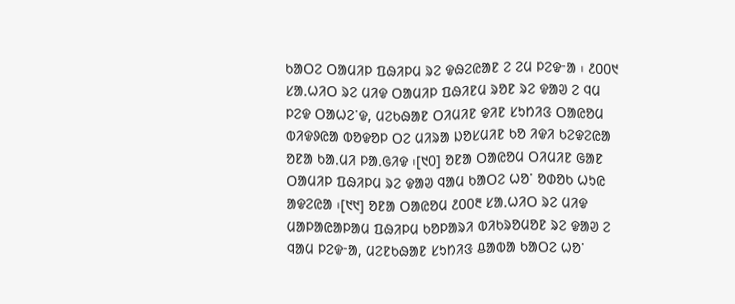ᱠᱟᱛᱮ ᱛᱟᱢᱤᱞ ᱯᱷᱤᱞᱢ ᱨᱮ ᱫᱷᱮᱭᱟᱱ ᱮ ᱮᱢ ᱞᱮᱫᱼᱟ ᱾ ᱒᱐᱐᱑ ᱥᱟᱹᱦᱤᱛ ᱨᱮ ᱢᱤᱫ ᱛᱟᱢᱤᱞ ᱯᱷᱤᱱᱢ ᱨᱚᱱ ᱨᱮ ᱫᱟᱣ ᱮ ᱧᱢ ᱞᱮᱫ ᱛᱟᱦᱮᱸᱫ, ᱢᱮᱠᱷᱟᱱ ᱛᱤᱢᱤᱱ ᱫᱤᱱ ᱥᱩᱴᱤᱝ ᱛᱟᱭᱚᱢ ᱵᱤᱫᱽᱭᱟ ᱵᱚᱫᱚᱞ ᱛᱮ ᱢᱤᱨᱟ ᱡᱚᱥᱢᱤᱱ ᱠᱚ ᱤᱫᱤ ᱠᱮᱫᱮᱭᱟ ᱚᱱᱟ ᱠᱟᱹᱢᱤ ᱞᱟᱹᱜᱤᱫ ᱾[᱑᱐] ᱚᱱᱟ ᱛᱟᱭᱚᱢ ᱛᱤᱢᱤᱱ ᱜᱟᱱ ᱛᱟᱢᱤᱞ ᱯᱷᱤᱞᱢ ᱨᱮ ᱫᱟᱣ ᱧᱟᱢ ᱠᱟᱛᱮ ᱦᱚᱸ ᱚᱰᱚᱠ ᱦᱩᱭ ᱟᱫᱮᱭᱟ ᱾[᱑᱑] ᱚᱱᱟ ᱛᱟᱭᱚᱢ ᱒᱐᱐᱓ ᱥᱟᱹᱦᱤᱛ ᱨᱮ ᱢᱤᱫ ᱢᱟᱞᱟᱭᱟᱞᱟᱢ ᱯᱷᱤᱞᱢ ᱠᱚᱞᱟᱨᱤ ᱵᱤᱠᱨᱚᱢᱚᱱ ᱨᱮ ᱫᱟᱣ ᱮ ᱧᱟᱢ ᱞᱮᱫᱼᱟ, ᱢᱮᱱᱠᱷᱟᱱ ᱥᱩᱴᱤᱝ ᱪᱟᱵᱟ ᱠᱟᱛᱮ ᱦᱚᱸ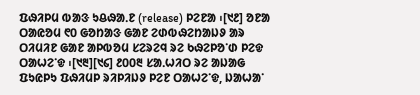ᱯᱷᱤᱞᱢ ᱵᱟᱝ ᱩᱪᱷᱟᱹᱱ (release) ᱞᱮᱱᱟ ᱾[᱑᱒] ᱚᱱᱟ ᱛᱟᱭᱚᱢ ᱖᱐ ᱜᱚᱴᱟᱝ ᱜᱟᱱ ᱮᱰᱵᱷᱮᱴᱟᱡᱽ ᱟᱨ ᱛᱤᱢᱤᱱ ᱜᱟᱱ ᱟᱞᱵᱚᱢ ᱥᱮᱨᱮᱧ ᱨᱮ ᱠᱷᱮᱞᱚᱸᱰ ᱞᱮᱫ ᱛᱟᱦᱮᱸᱫ ᱾[᱑᱓][᱑᱔] ᱒᱐᱐᱓ ᱥᱟᱹᱦᱤᱛ ᱨᱮ ᱟᱡᱟᱜ ᱯᱩᱭᱞᱩ ᱯᱷᱤᱢᱞ ᱨᱤᱞᱤᱡᱽ ᱞᱮᱱ ᱛᱟᱦᱮᱸᱫ, ᱡᱟᱦᱟᱸ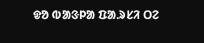ᱫᱚ ᱵᱟᱝᱞᱟ ᱯᱟᱹᱨᱥᱤ ᱛᱮ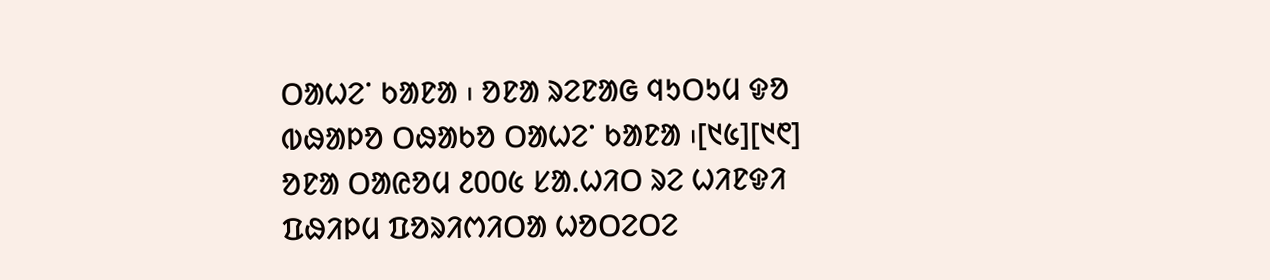ᱛᱟᱦᱮᱸ ᱠᱟᱱᱟ ᱾ ᱚᱱᱟ ᱨᱮᱱᱟᱜ ᱧᱩᱛᱩᱢ ᱫᱚ ᱵᱷᱟᱞᱚ ᱛᱷᱟᱠᱚ ᱛᱟᱦᱮᱸ ᱠᱟᱱᱟ ᱾[᱑᱕][᱑᱖] ᱚᱱᱟ ᱛᱟᱭᱚᱢ ᱒᱐᱐᱕ ᱥᱟᱹᱦᱤᱛ ᱨᱮ ᱦᱤᱱᱫᱤ ᱯᱷᱤᱞᱢ ᱯᱚᱨᱤᱬᱤᱛᱟ ᱦᱚᱛᱮᱛᱮ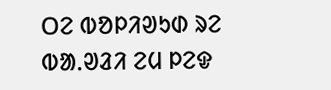ᱛᱮ ᱵᱚᱞᱤᱣᱩᱰ ᱨᱮ ᱵᱟᱹᱣᱲᱤ ᱮᱢ ᱞᱮᱫ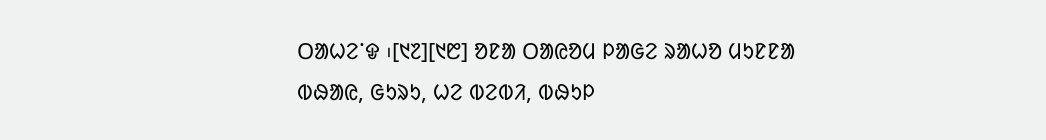ᱛᱟᱦᱮᱸᱫ ᱾[᱑᱗][᱑᱘] ᱚᱱᱟ ᱛᱟᱭᱚᱢ ᱞᱟᱜᱮ ᱨᱟᱦᱚ ᱢᱩᱱᱱᱟ ᱵᱷᱟᱭ, ᱜᱩᱨᱩ, ᱦᱮ ᱵᱮᱵᱤ, ᱵᱷᱩᱞ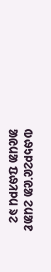ᱵᱷᱩᱞᱮᱭᱸᱭᱟ ᱮᱢᱟᱱ ᱟᱭᱢᱟ ᱯᱷᱤᱞᱢ ᱨᱮ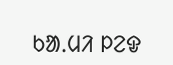ᱠᱟᱹᱢᱤ ᱞᱮᱫ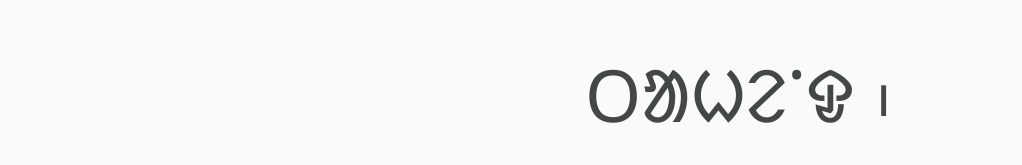ᱛᱟᱦᱮᱸᱫ ᱾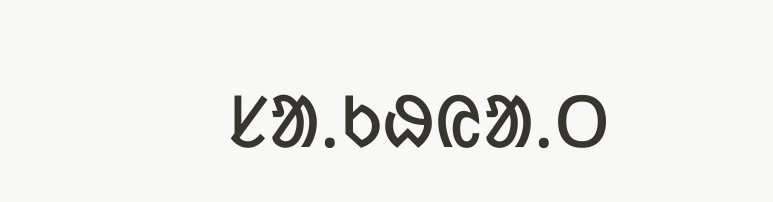ᱥᱟᱹᱠᱷᱭᱟᱹᱛ